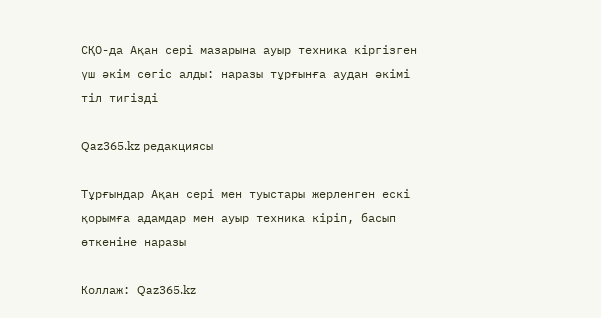СҚО-да Ақан сері мазарына ауыр техника кіргізген үш әкім сөгіс алды: наразы тұрғынға аудан әкімі тіл тигізді

Qaz365.kz редакциясы

Тұрғындар Ақан сері мен туыстары жерленген ескі қорымға адамдар мен ауыр техника кіріп, басып өткеніне наразы

Коллаж: Qaz365.kz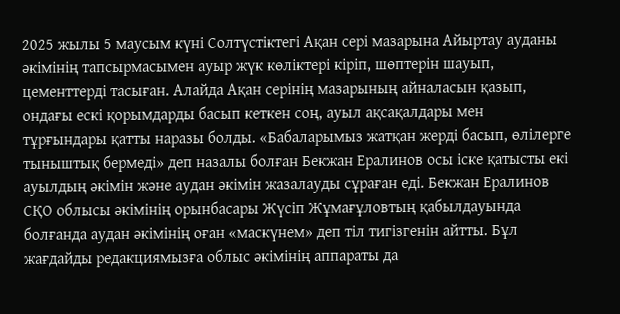2025 жылы 5 маусым күні Солтүстіктегі Ақан сері мазарына Айыртау ауданы әкімінің тапсырмасымен ауыр жүк көліктері кіріп, шөптерін шауып, цементтерді тасыған. Алайда Ақан серінің мазарының айналасын қазып, ондағы ескі қорымдарды басып кеткен соң, ауыл ақсақалдары мен тұрғындары қатты наразы болды. «Бабаларымыз жатқан жерді басып, өлілерге тыныштық бермеді» деп назалы болған Бекжан Ералинов осы іске қатысты екі ауылдың әкімін және аудан әкімін жазалауды сұраған еді. Бекжан Ералинов СҚО облысы әкімінің орынбасары Жүсіп Жұмағұловтың қабылдауында болғанда аудан әкімінің оған «маскүнем» деп тіл тигізгенін айтты. Бұл жағдайды редакциямызға облыс әкімінің аппараты да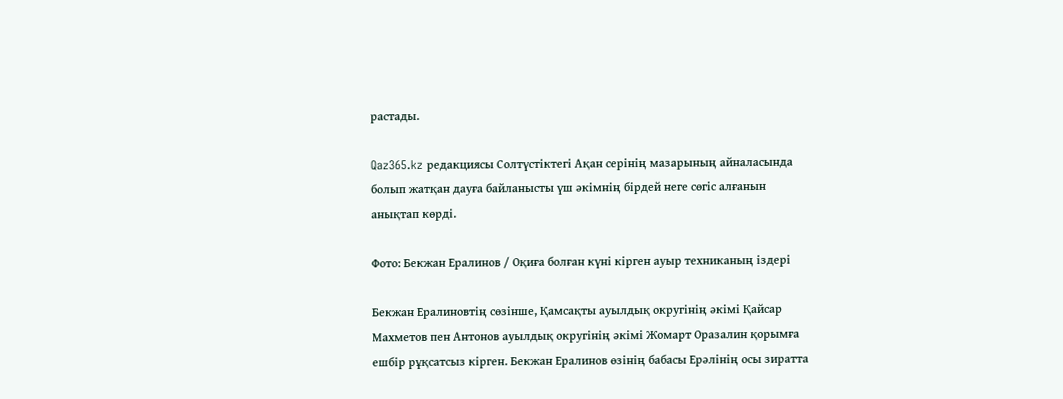растады.

Qaz365.kz редакциясы Солтүстіктегі Ақан серінің мазарының айналасында болып жатқан дауға байланысты үш әкімнің бірдей неге сөгіс алғанын анықтап көрді.

Фото: Бекжан Ералинов / Оқиға болған күні кірген ауыр техниканың іздері

Бекжан Ералиновтің сөзінше, Қамсақты ауылдық округінің әкімі Қайсар Махметов пен Антонов ауылдық округінің әкімі Жомарт Оразалин қорымға ешбір рұқсатсыз кірген. Бекжан Ералинов өзінің бабасы Ерәлінің осы зиратта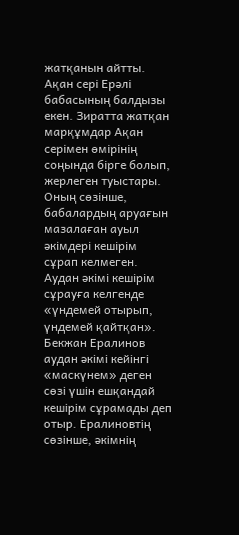жатқанын айтты. Ақан сері Ерәлі бабасының балдызы екен. Зиратта жатқан марқұмдар Ақан серімен өмірінің соңында бірге болып, жерлеген туыстары. Оның сөзінше, бабалардың аруағын мазалаған ауыл әкімдері кешірім сұрап келмеген. Аудан әкімі кешірім сұрауға келгенде «үндемей отырып, үндемей қайтқан». Бекжан Ералинов аудан әкімі кейінгі «маскүнем» деген сөзі үшін ешқандай кешірім сұрамады деп отыр. Ералиновтің сөзінше, әкімнің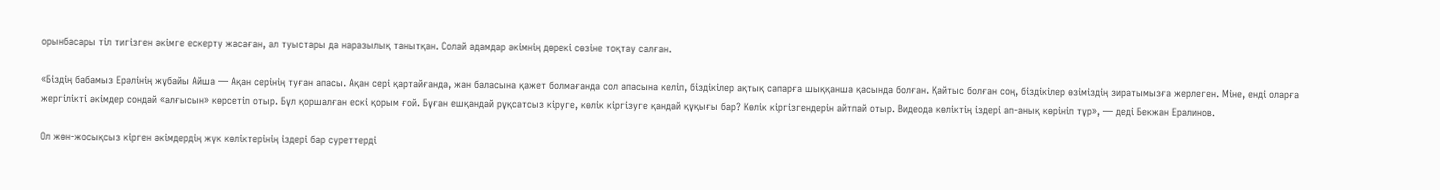орынбасары тіл тигізген әкімге ескерту жасаған, ал туыстары да наразылық танытқан. Солай адамдар әкімнің дөрекі сөзіне тоқтау салған.

«Біздің бабамыз Ерәлінің жұбайы Айша — Ақан серінің туған апасы. Ақан сері қартайғанда, жан баласына қажет болмағанда сол апасына келіп, біздікілер ақтық сапарға шыққанша қасында болған. Қайтыс болған соң, біздікілер өзіміздің зиратымызға жерлеген. Міне, енді оларға жергілікті әкімдер сондай «алғысын» көрсетіп отыр. Бұл қоршалған ескі қорым ғой. Бұған ешқандай рұқсатсыз кіруге, көлік кіргізуге қандай құқығы бар? Көлік кіргізгендерін айтпай отыр. Видеода көліктің іздері ап-анық көрініп тұр», — деді Бекжан Ералинов.

Ол жөн-жосықсыз кірген әкімдердің жүк көліктерінің іздері бар суреттерді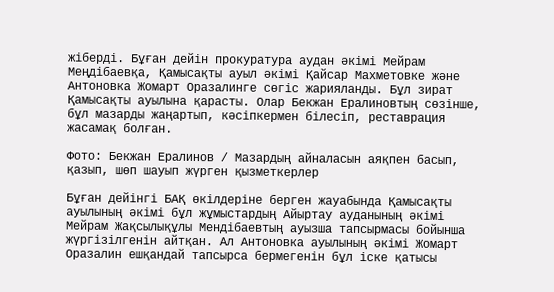жіберді. Бұған дейін прокуратура аудан әкімі Мейрам Меңдібаевқа, Қамысақты ауыл әкімі Қайсар Махметовке және Антоновка Жомарт Оразалинге сөгіс жарияланды. Бұл зират Қамысақты ауылына қарасты. Олар Бекжан Ералиновтың сөзінше, бұл мазарды жаңартып, кәсіпкермен білесіп, реставрация жасамақ болған.

Фото: Бекжан Ералинов / Мазардың айналасын аяқпен басып, қазып, шөп шауып жүрген қызметкерлер

Бұған дейінгі БАҚ өкілдеріне берген жауабында Қамысақты ауылының әкімі бұл жұмыстардың Айыртау ауданының әкімі Мейрам Жақсылықұлы Мендібаевтың ауызша тапсырмасы бойынша жүргізілгенін айтқан. Ал Антоновка ауылының әкімі Жомарт Оразалин ешқандай тапсырса бермегенін бұл іске қатысы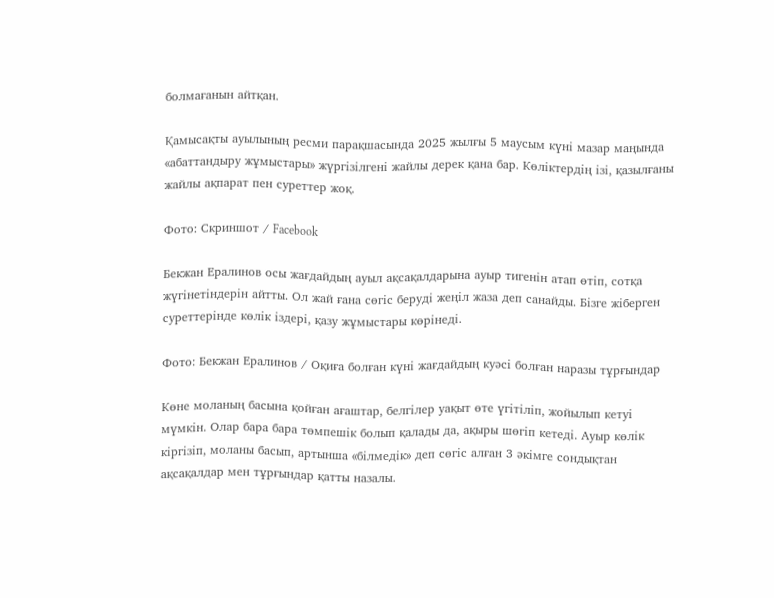болмағанын айтқан.

Қамысақты ауылының ресми парақшасында 2025 жылғы 5 маусым күні мазар маңында «абаттандыру жұмыстары» жүргізілгені жайлы дерек қана бар. Көліктердің ізі, қазылғаны жайлы ақпарат пен суреттер жоқ.

Фото: Скриншот / Facebook

Бекжан Ералинов осы жағдайдың ауыл ақсақалдарына ауыр тигенін атап өтіп, сотқа жүгінетіндерін айтты. Ол жай ғана сөгіс беруді жеңіл жаза деп санайды. Бізге жіберген суреттерінде көлік іздері, қазу жұмыстары көрінеді.

Фото: Бекжан Ералинов / Оқиға болған күні жағдайдың куәсі болған наразы тұрғындар

Көне моланың басына қойған ағаштар, белгілер уақыт өте үгітіліп, жойылып кетуі мүмкін. Олар бара бара төмпешік болып қалады да, ақыры шөгіп кетеді. Ауыр көлік кіргізіп, моланы басып, артынша «білмедік» деп сөгіс алған 3 әкімге сондықтан ақсақалдар мен тұрғындар қатты назалы.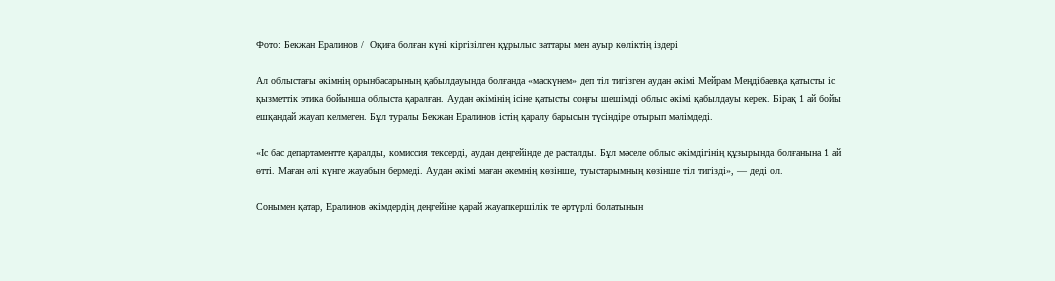Фото: Бекжан Ералинов /  Оқиға болған күні кіргізілген құрылыс заттары мен ауыр көліктің іздері

Ал облыстағы әкімнің орынбасарының қабылдауында болғанда «маскүнем» деп тіл тигізген аудан әкімі Мейрам Меңдібаевқа қатысты іс қызметтік этика бойынша облыста қаралған. Аудан әкімінің ісіне қатысты соңғы шешімді облыс әкімі қабылдауы керек. Бірақ 1 ай бойы ешқандай жауап келмеген. Бұл туралы Бекжан Ералинов істің қаралу барысын түсіндіре отырып мәлімдеді.

«Іс бас департаментте қаралды, комиссия тексерді, аудан деңгейінде де расталды. Бұл мәселе облыс әкімдігінің құзырында болғанына 1 ай өтті. Маған әлі күнге жауабын бермеді. Аудан әкімі маған әкемнің көзінше, туыстарымның көзінше тіл тигізді», — деді ол.

Сонымен қатар, Ералинов әкімдердің деңгейіне қарай жауапкершілік те әртүрлі болатынын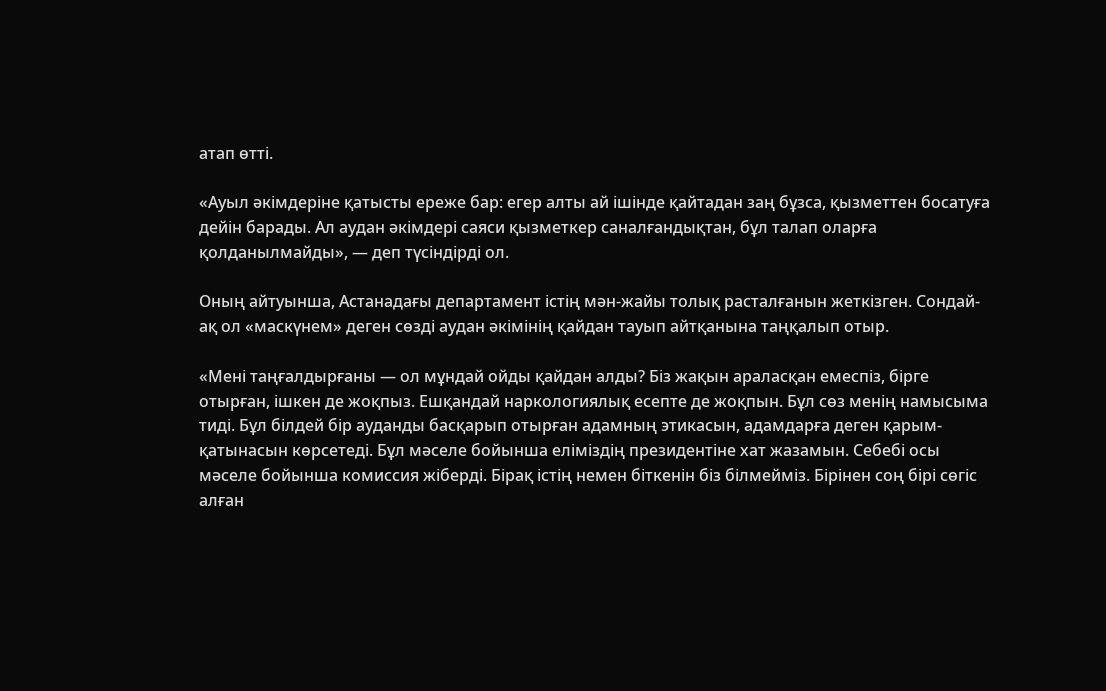атап өтті.

«Ауыл әкімдеріне қатысты ереже бар: егер алты ай ішінде қайтадан заң бұзса, қызметтен босатуға дейін барады. Ал аудан әкімдері саяси қызметкер саналғандықтан, бұл талап оларға қолданылмайды», — деп түсіндірді ол.

Оның айтуынша, Астанадағы департамент істің мән-жайы толық расталғанын жеткізген. Сондай-ақ ол «маскүнем» деген сөзді аудан әкімінің қайдан тауып айтқанына таңқалып отыр.

«Мені таңғалдырғаны — ол мұндай ойды қайдан алды? Біз жақын араласқан емеспіз, бірге отырған, ішкен де жоқпыз. Ешқандай наркологиялық есепте де жоқпын. Бұл сөз менің намысыма тиді. Бұл білдей бір ауданды басқарып отырған адамның этикасын, адамдарға деген қарым-қатынасын көрсетеді. Бұл мәселе бойынша еліміздің президентіне хат жазамын. Себебі осы мәселе бойынша комиссия жіберді. Бірақ істің немен біткенін біз білмейміз. Бірінен соң бірі сөгіс алған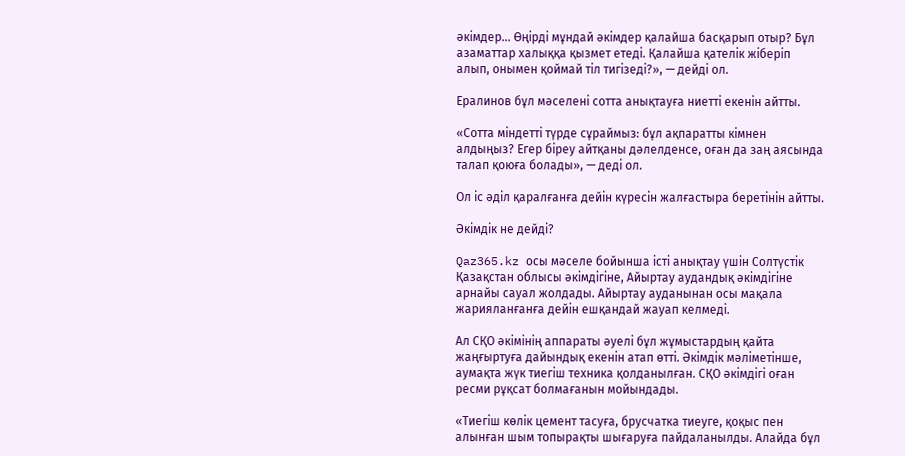әкімдер... Өңірді мұндай әкімдер қалайша басқарып отыр? Бұл азаматтар халыққа қызмет етеді. Қалайша қателік жіберіп алып, онымен қоймай тіл тигізеді?», — дейді ол.

Ералинов бұл мәселені сотта анықтауға ниетті екенін айтты.

«Сотта міндетті түрде сұраймыз: бұл ақпаратты кімнен алдыңыз? Егер біреу айтқаны дәлелденсе, оған да заң аясында талап қоюға болады», — деді ол.

Ол іс әділ қаралғанға дейін күресін жалғастыра беретінін айтты.

Әкімдік не дейді?

Qaz365.kz осы мәселе бойынша істі анықтау үшін Солтүстік Қазақстан облысы әкімдігіне, Айыртау аудандық әкімдігіне арнайы сауал жолдады. Айыртау ауданынан осы мақала жарияланғанға дейін ешқандай жауап келмеді.

Ал СҚО әкімінің аппараты әуелі бұл жұмыстардың қайта жаңғыртуға дайындық екенін атап өтті. Әкімдік мәліметінше, аумақта жүк тиегіш техника қолданылған. СҚО әкімдігі оған ресми рұқсат болмағанын мойындады.

«Тиегіш көлік цемент тасуға, брусчатка тиеуге, қоқыс пен алынған шым топырақты шығаруға пайдаланылды. Алайда бұл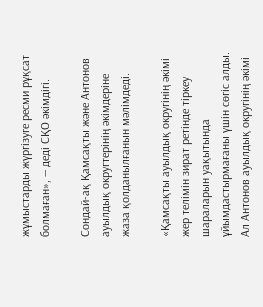жұмыстарды жүргізуге ресми рұқсат болмаған», — деді СҚО әкімдігі.

Сондай-ақ Қамсақты және Антонов ауылдық округтерінің әкімдеріне жаза қолданылғанын мәлімдеді.

«Қамсақты ауылдық округінің әкімі жер телімін зират ретінде тіркеу шараларын уақытында ұйымдастырмағаны үшін сөгіс алды. Ал Антонов ауылдық округінің әкімі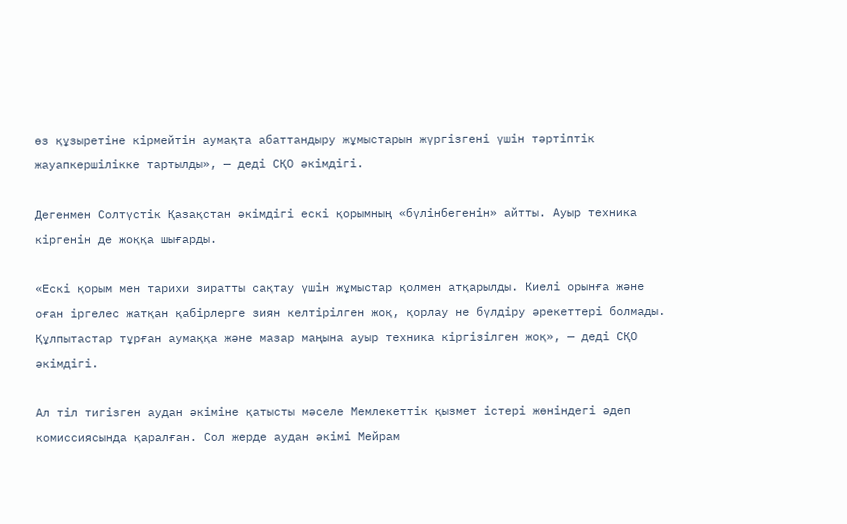өз құзыретіне кірмейтін аумақта абаттандыру жұмыстарын жүргізгені үшін тәртіптік жауапкершілікке тартылды», — деді СҚО әкімдігі.

Дегенмен Солтүстік Қазақстан әкімдігі ескі қорымның «бүлінбегенін» айтты. Ауыр техника кіргенін де жоққа шығарды.

«Ескі қорым мен тарихи зиратты сақтау үшін жұмыстар қолмен атқарылды. Киелі орынға және оған іргелес жатқан қабірлерге зиян келтірілген жоқ, қорлау не бүлдіру әрекеттері болмады. Құлпытастар тұрған аумаққа және мазар маңына ауыр техника кіргізілген жоқ», — деді СҚО әкімдігі.

Ал тіл тигізген аудан әкіміне қатысты мәселе Мемлекеттік қызмет істері жөніндегі әдеп комиссиясында қаралған. Сол жерде аудан әкімі Мейрам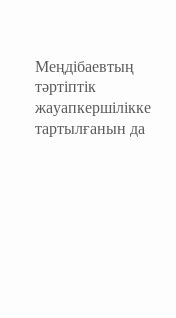Меңдібаевтың тәртіптік жауапкершілікке тартылғанын да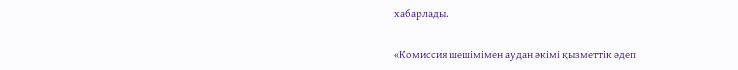хабарлады.

«Комиссия шешімімен аудан әкімі қызметтік әдеп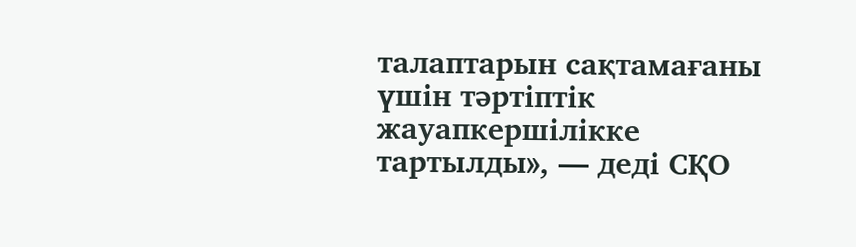талаптарын сақтамағаны үшін тәртіптік жауапкершілікке тартылды», — деді СҚО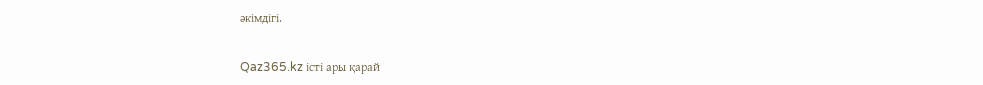әкімдігі.

Qaz365.kz істі ары қарай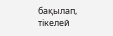бақылап, тікелей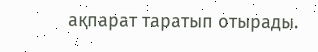ақпарат таратып отырады.